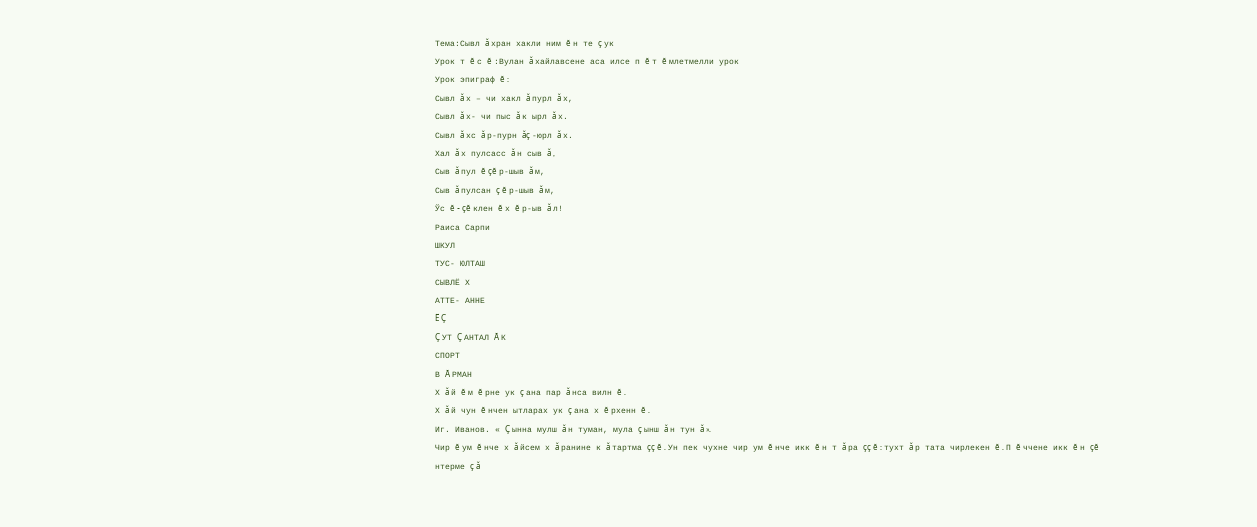Тема:Сывл ǎ хран хакли ним ĕ н те ç ук
Урок т ĕ с ĕ :Вулан ǎ хайлавсене аса илсе п ĕ т ĕ млетмелли урок
Урок эпиграф ĕ :
Сывл ǎ х – чи хакл ǎ пурл ǎ х,
Сывл ǎ х- чи пыс ǎ к ырл ǎ х.
Сывл ǎ хс ǎ р-пурн ǎç -юрл ǎ х.
Хал ǎ х пулсасс ǎ н сыв ǎ ,
Сыв ǎ пул ĕ çĕ р-шыв ǎ м,
Сыв ǎ пулсан ç ĕ р-шыв ǎ м,
Ўс ĕ - çĕ клен ĕ х ĕ р-ыв ǎ л!
Раиса Сарпи
ШКУЛ
ТУС- ЮЛТАШ
СЫВЛЁ Х
АТТЕ- АННЕ
Ĕ Ç
Ç УТ Ç АНТАЛ Ă К
СПОРТ
В Ă РМАН
Х ǎ й ĕ м ĕ рне ук ç ана пар ǎ нса вилн ĕ .
Х ǎ й чун ĕ нчен ытларах ук ç ана х ĕ рхенн ĕ .
Иг. Иванов. « Ç ынна мулш ǎ н туман, мула ç ынш ǎ н тун ǎ ».
Чир ĕ ум ĕ нче х ǎ йсем х ǎ ранине к ǎ тартма çç ĕ . Ун пек чухне чир ум ĕ нче икк ĕ н т ǎ ра çç ĕ : тухт ǎ р тата чирлекен ĕ . П ĕ ччене икк ĕ н çĕ нтерме ç ǎ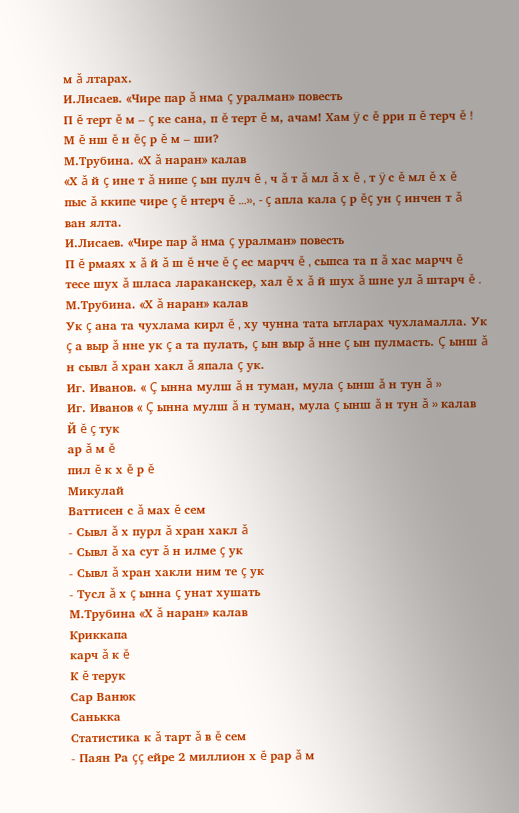м ǎ лтарах.
И.Лисаев. «Чире пар ǎ нма ç уралман» повесть
П ĕ терт ĕ м – ç ке сана, п ĕ терт ĕ м, ачам! Хам ÿ с ĕ рри п ĕ терч ĕ ! М ĕ нш ĕ н ĕç р ĕ м – ши?
М.Трубина. «Х ǎ наран» калав
«Х ǎ й ç ине т ǎ нипе ç ын пулч ĕ , ч ǎ т ǎ мл ǎ х ĕ , т ÿ с ĕ мл ĕ х ĕ пыс ǎ ккипе чире ç ĕ нтерч ĕ …», - ç апла кала ç р ĕç ун ç инчен т ǎ ван ялта.
И.Лисаев. «Чире пар ǎ нма ç уралман» повесть
П ĕ рмаях х ǎ й ǎ ш ĕ нче ĕ ç ес марчч ĕ , сыпса та п ǎ хас марчч ĕ тесе шух ǎ шласа лараканскер, хал ĕ х ǎ й шух ǎ шне ул ǎ штарч ĕ .
М.Трубина. «Х ǎ наран» калав
Ук ç ана та чухлама кирл ĕ , ху чунна тата ытларах чухламалла. Ук ç а выр ǎ нне ук ç а та пулать, ç ын выр ǎ нне ç ын пулмасть. Ç ынш ǎ н сывл ǎ хран хакл ǎ япала ç ук.
Иг. Иванов. « Ç ынна мулш ǎ н туман, мула ç ынш ǎ н тун ǎ »
Иг. Иванов « Ç ынна мулш ǎ н туман, мула ç ынш ǎ н тун ǎ » калав
Й ĕ ç тук
ар ǎ м ĕ
пил ĕ к х ĕ р ĕ
Микулай
Ваттисен с ǎ мах ĕ сем
- Сывл ǎ х пурл ǎ хран хакл ǎ
- Сывл ǎ ха сут ǎ н илме ç ук
- Сывл ǎ хран хакли ним те ç ук
- Тусл ǎ х ç ынна ç унат хушать
М.Трубина «Х ǎ наран» калав
Криккапа
карч ǎ к ĕ
К ĕ терук
Сар Ванюк
Санькка
Статистика к ǎ тарт ǎ в ĕ сем
- Паян Ра çç ейре 2 миллион х ĕ рар ǎ м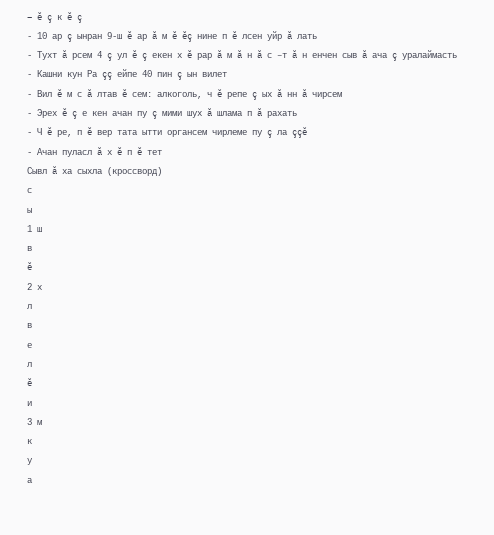– ĕ ç к ĕ ç
- 10 ар ç ынран 9-ш ĕ ар ǎ м ĕ ĕç нине п ĕ лсен уйр ǎ лать
- Тухт ǎ рсем 4 ç ул ĕ ç екен х ĕ рар ǎ м ǎ н ǎ с –т ǎ н енчен сыв ǎ ача ç уралаймасть
- Кашни кун Ра çç ейпе 40 пин ç ын вилет
- Вил ĕ м с ǎ лтав ĕ сем: алкоголь, ч ĕ репе ç ых ǎ нн ǎ чирсем
- Эрех ĕ ç е кен ачан пу ç мими шух ǎ шлама п ǎ рахать
- Ч ĕ ре, п ĕ вер тата ытти органсем чирлеме пу ç ла ççĕ
- Ачан пуласл ǎ х ĕ п ĕ тет
Сывл ǎ ха сыхла (кроссворд)
с
ы
1 ш
в
ĕ
2 х
л
в
е
л
ĕ
и
3 м
к
у
а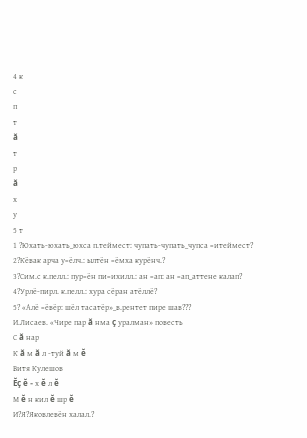4 к
с
п
т
ǎ
т
р
ǎ
х
у
5 т
1 ?Юхать-юхать_юхса п.теймест: чупать-чупать_чупса =итеймест?
2?Кёвак арча у=ёлч.: ылтён =ёмха курёнч.?
3?Сим.с к.пелл.: пур=ён пи=ихилл.: ан =ап: ан =ап_аттене калап?
4?Урлё-пирл. к.пелл.: хура сёран атёллё?
5? «Алё =ёвёр: шёл тасатёр»_в.рентет пире шав???
И.Лисаев. «Чире пар ǎ нма ç уралман» повесть
С ǎ нар
К ǎ м ǎ л -туй ǎ м ĕ
Витя Кулешов
Ĕç ĕ - х ĕ л ĕ
М ĕ н кил ĕ шр ĕ
И?Я?Яковлевён халал.?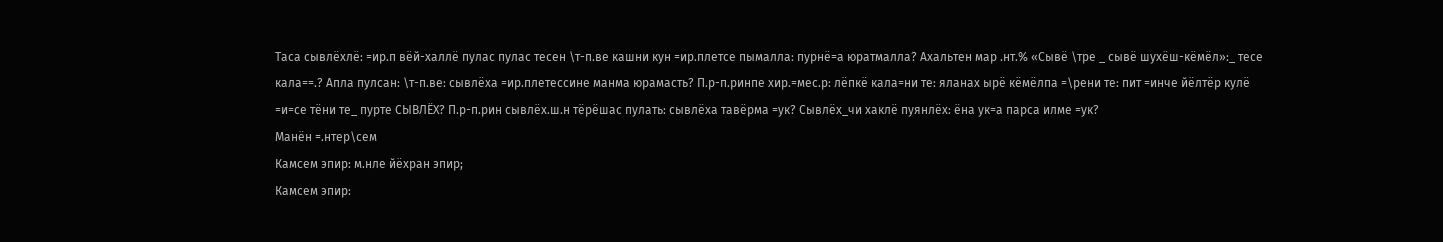Таса сывлёхлё: =ир.п вёй-халлё пулас пулас тесен \т-п.ве кашни кун =ир.плетсе пымалла: пурнё=а юратмалла? Ахальтен мар .нт.% «Сывё \тре _ сывё шухёш-кёмёл»:_ тесе кала==.? Апла пулсан: \т-п.ве: сывлёха =ир.плетессине манма юрамасть? П.р-п.ринпе хир.=мес.р: лёпкё кала=ни те: яланах ырё кёмёлпа =\рени те: пит =инче йёлтёр кулё =и=се тёни те_ пурте СЫВЛЁХ? П.р-п.рин сывлёх.ш.н тёрёшас пулать: сывлёха тавёрма =ук? Сывлёх_чи хаклё пуянлёх: ёна ук=а парса илме =ук?
Манён =.нтер\сем
Камсем эпир: м.нле йёхран эпир;
Камсем эпир: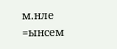м.нле =ынсем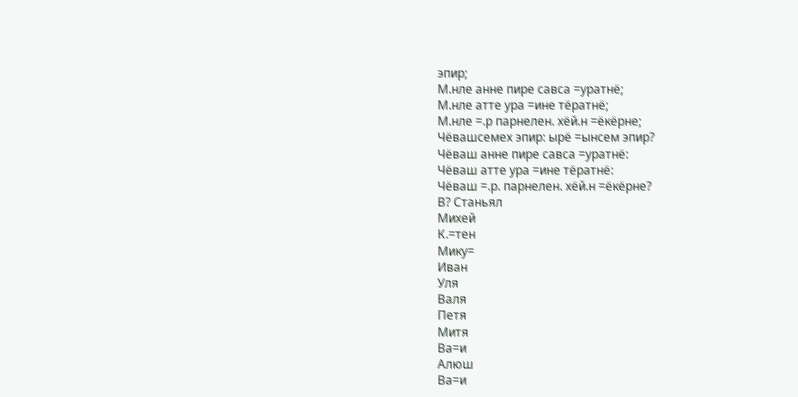эпир;
М.нле анне пире савса =уратнё;
М.нле атте ура =ине тёратнё;
М.нле =.р парнелен. хёй.н =ёкёрне;
Чёвашсемех эпир: ырё =ынсем эпир?
Чёваш анне пире савса =уратнё:
Чёваш атте ура =ине тёратнё:
Чёваш =.р. парнелен. хёй.н =ёкёрне?
В? Станьял
Михей
К.=тен
Мику=
Иван
Уля
Валя
Петя
Митя
Ва=и
Алюш
Ва=и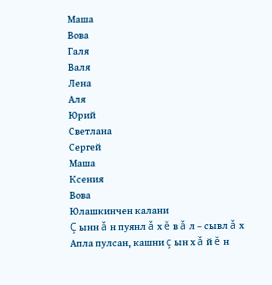Маша
Вова
Галя
Валя
Лена
Аля
Юрий
Светлана
Сергей
Маша
Ксения
Вова
Юлашкинчен калани
Ç ынн ǎ н пуянл ǎ х ĕ в ǎ л – сывл ǎ х
Апла пулсан, кашни ç ын х ǎ й ĕ н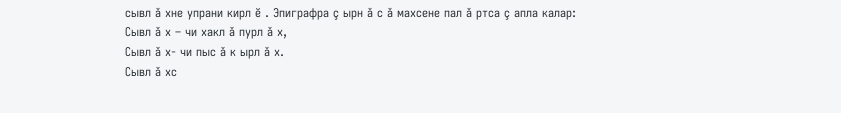сывл ǎ хне упрани кирл ĕ . Эпиграфра ç ырн ǎ с ǎ махсене пал ǎ ртса ç апла калар:
Сывл ǎ х – чи хакл ǎ пурл ǎ х,
Сывл ǎ х- чи пыс ǎ к ырл ǎ х.
Сывл ǎ хс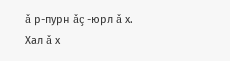ǎ р-пурн ǎç -юрл ǎ х.
Хал ǎ х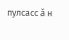пулсасс ǎ н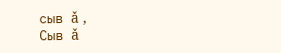сыв ǎ ,
Сыв ǎ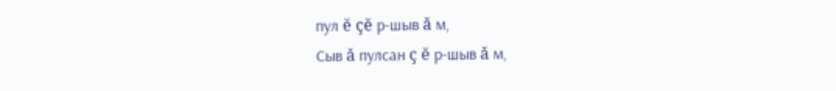пул ĕ çĕ р-шыв ǎ м,
Сыв ǎ пулсан ç ĕ р-шыв ǎ м,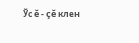Ўс ĕ - çĕ клен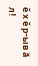ĕ х ĕ р-ыв ǎ л!